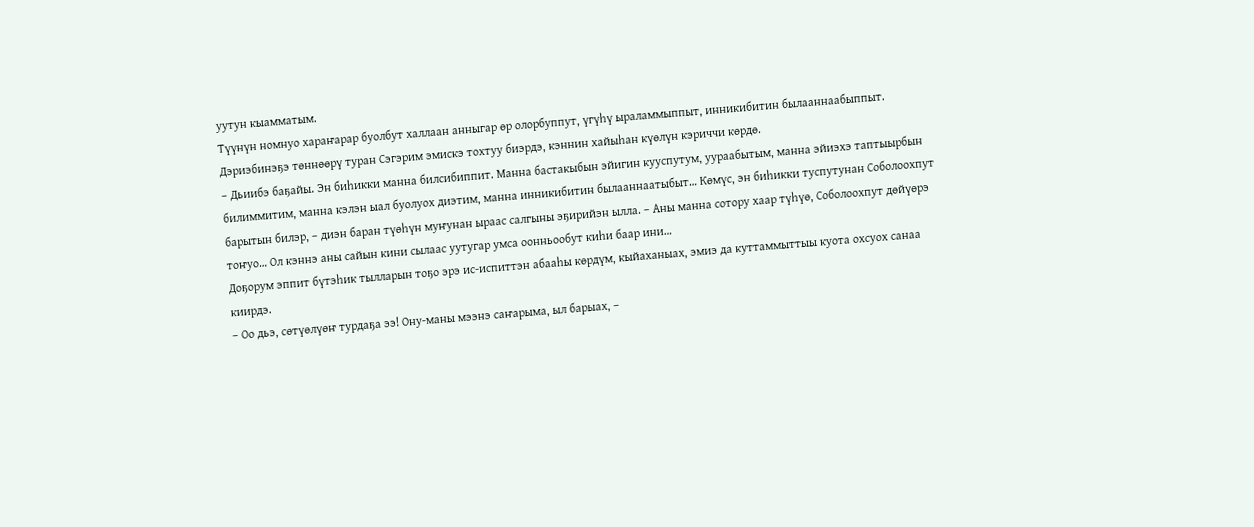уутун кыамматым.
Түүнүн номнуо хараҥарар буолбут халлаан анныгар өр олорбуппут, үгүһү ыраламмыппыт, инникибитин былааннаабыппыт.
Дэриэбинэҕэ төннөөрү туран Сэгэрим эмискэ тохтуу биэрдэ, кэннин хайыһан күөлүн кэриччи көрдө.
– Дьиибэ баҕайы. Эн биһикки манна билсибиппит. Манна бастакыбын эйигин кууспутум, уураабытым, манна эйиэхэ таптыырбын билиммитим, манна кэлэн ыал буолуох диэтим, манна инникибитин былааннаатыбыт… Көмүс, эн биһикки туспутунан Соболоохпут барытын билэр, – диэн баран түөһүн муҥунан ыраас салгыны эҕирийэн ылла. – Аны манна сотору хаар түһүө, Соболоохпут дөйүөрэ тоҥуо… Ол кэннэ аны сайын кини сылаас уутугар умса оонньообут киһи баар ини…
Доҕорум эппит бүтэһик тылларын тоҕо эрэ ис-испиттэн абааһы көрдүм, кыйаханыах, эмиэ да куттаммыттыы куота охсуох санаа киирдэ.
– Оо дьэ, сөтүөлүөҥ турдаҕа ээ! Ону-маны мээнэ саҥарыма, ыл барыах, –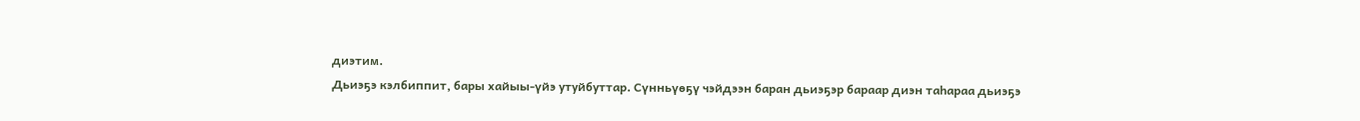диэтим.
Дьиэҕэ кэлбиппит, бары хайыы-үйэ утуйбуттар. Сүнньүөҕү чэйдээн баран дьиэҕэр бараар диэн таһараа дьиэҕэ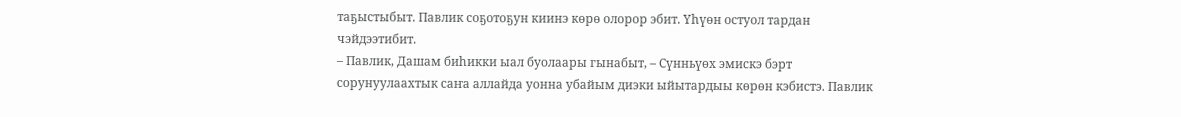таҕыстыбыт. Павлик соҕотоҕун киинэ көрө олорор эбит. Үһүөн остуол тардан чэйдээтибит.
– Павлик, Дашам биһикки ыал буолаары гынабыт, – Сүнньүөх эмискэ бэрт сорунуулаахтык саҥа аллайда уонна убайым диэки ыйытардыы көрөн кэбистэ. Павлик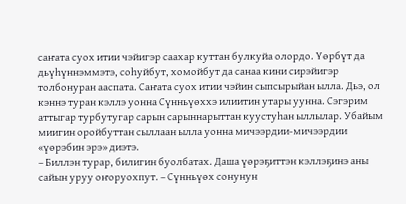саҥата суох итии чэйигэр саахар куттан булкуйа олордо. Үөрбүт да дьүһүннэммэтэ, соһуйбут, хомойбут да санаа кини сирэйигэр толбонуран ааспата. Саҥата суох итии чэйин сыпсырыйан ылла. Дьэ, ол кэннэ туран кэллэ уонна Сүнньүөххэ илиитин утары уунна. Сэгэрим аттыгар турбутугар сарын сарыннарыттан куустуһан ыллылар. Убайым миигин оройбуттан сыллаан ылла уонна мичээрдии-мичээрдии «үөрэбин эрэ» диэтэ.
– Биллэн турар, билигин буолбатах. Даша үөрэҕиттэн кэллэҕинэ аны сайын уруу оҥоруохпут. – Сүнньүөх сонунун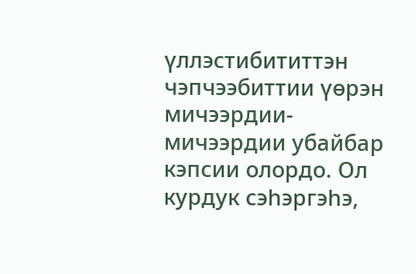үллэстибититтэн чэпчээбиттии үөрэн мичээрдии-мичээрдии убайбар кэпсии олордо. Ол курдук сэһэргэһэ,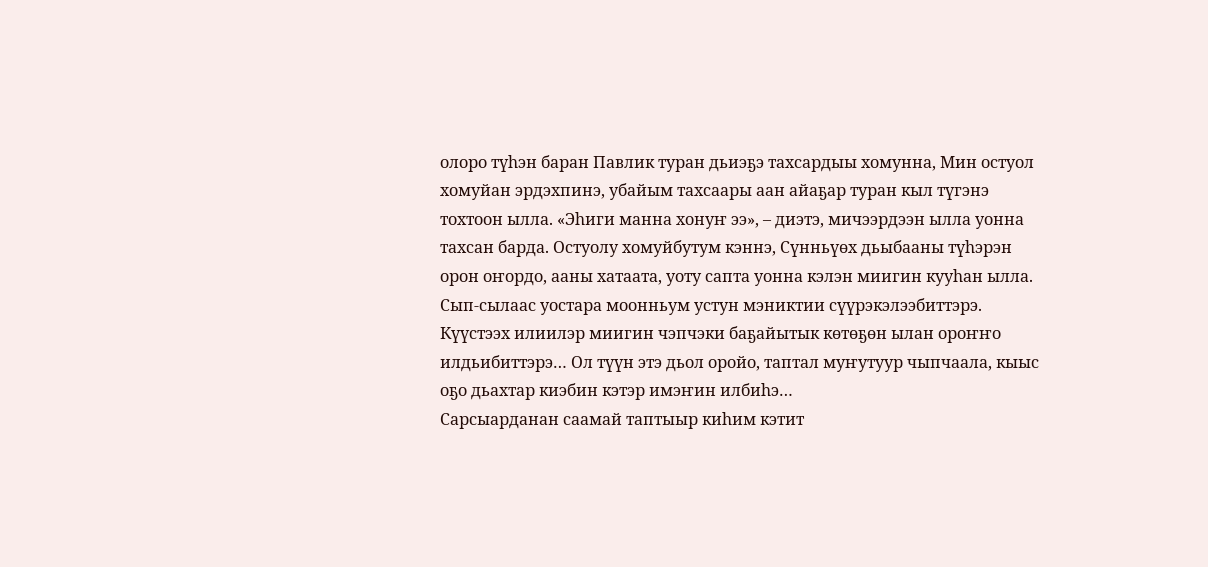олоро түһэн баран Павлик туран дьиэҕэ тахсардыы хомунна, Мин остуол хомуйан эрдэхпинэ, убайым тахсаары аан айаҕар туран кыл түгэнэ тохтоон ылла. «Эһиги манна хонуҥ ээ», – диэтэ, мичээрдээн ылла уонна тахсан барда. Остуолу хомуйбутум кэннэ, Сүнньүөх дьыбааны түһэрэн орон оҥордо, ааны хатаата, уоту сапта уонна кэлэн миигин кууһан ылла.
Сып-сылаас уостара моонньум устун мэниктии сүүрэкэлээбиттэрэ. Күүстээх илиилэр миигин чэпчэки баҕайытык көтөҕөн ылан ороҥҥо илдьибиттэрэ… Ол түүн этэ дьол оройо, таптал муҥутуур чыпчаала, кыыс оҕо дьахтар киэбин кэтэр имэҥин илбиһэ…
Сарсыарданан саамай таптыыр киһим кэтит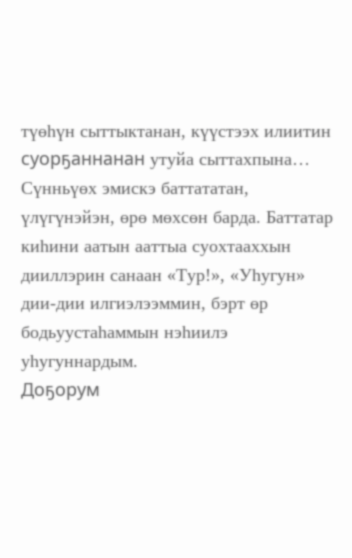түөһүн сыттыктанан, күүстээх илиитин суорҕаннанан утуйа сыттахпына… Сүнньүөх эмискэ баттататан, үлүгүнэйэн, өрө мөхсөн барда. Баттатар киһини аатын ааттыа суохтааххын дииллэрин санаан «Тур!», «Уһугун» дии-дии илгиэлээммин, бэрт өр бодьуустаһаммын нэһиилэ уһугуннардым.
Доҕорум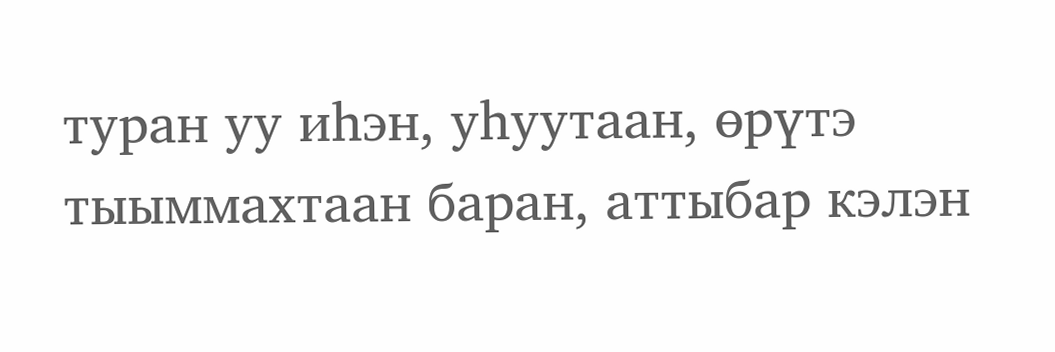туран уу иһэн, уһуутаан, өрүтэ тыыммахтаан баран, аттыбар кэлэн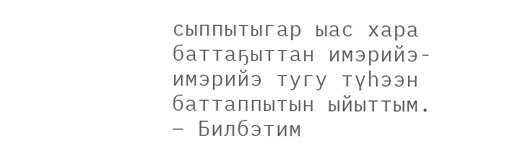сыппытыгар ыас хара баттаҕыттан имэрийэ-имэрийэ тугу түһээн баттаппытын ыйыттым.
– Билбэтим